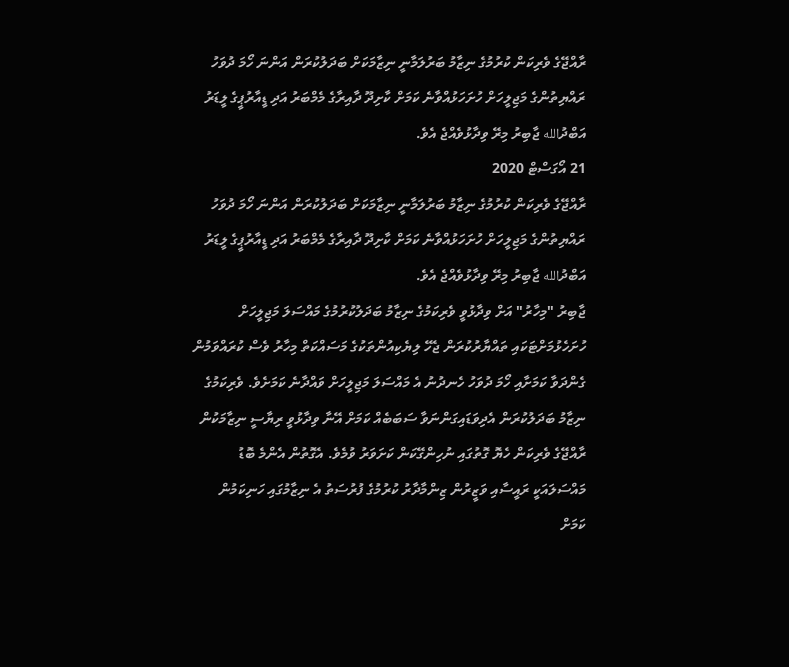ރާއްޖޭގެ ވެރިކަން ކުރުމުގެ ނިޒާމު ބަރުލަމާނީ ނިޒާމަކަށް ބަދަލުކުރަން އަންނަ ހޯމަ ދުވަހު ރައްޔިތުންގެ މަޖިލީހަށް ހުށަހަޅުއްވާނެ ކަމަށް ކާށިދޫ ދާއިރާގެ މެމްބަރު އަދި ޑީއާރުޕީގެ ލީޑަރު އަބްދުالله ޖާބިރު މިރޭ ވިދާޅުވެއްޖެ އެވެ.
21 އޯގަސްޓް 2020
ރާއްޖޭގެ ވެރިކަން ކުރުމުގެ ނިޒާމު ބަރުލަމާނީ ނިޒާމަކަށް ބަދަލުކުރަން އަންނަ ހޯމަ ދުވަހު ރައްޔިތުންގެ މަޖިލީހަށް ހުށަހަޅުއްވާނެ ކަމަށް ކާށިދޫ ދާއިރާގެ މެމްބަރު އަދި ޑީއާރުޕީގެ ލީޑަރު އަބްދުالله ޖާބިރު މިރޭ ވިދާޅުވެއްޖެ އެވެ.
ޖާބިރު "މިހާރު" އަށް ވިދާޅުވީ ވެރިކަމުގެ ނިޒާމު ބަދަލުކުރުމުގެ މައްސަލަ މަޖިލީހަށް ހުށަހެޅުމަށްޓަކައި ތައްޔާރުކުރަން ޖެހޭ ލިޔެކިއުންތަކުގެ މަސައްކަތް މިހާރު ވެސް ކުރައްވަމުން ގެންދަވާ ކަމަށާއި ހޯމަ ދުވަހު ހެނދުނު އެ މައްސަލަ މަޖިލީހަށް ވައްދާނެ ކަމަށެވެ. ވެރިކަމުގެ ނިޒާމު ބަދަލުކުރަން އެދިވަޑައިގަންނަވާ ސަބަބެއް ކަމަށް އޭނާ ވިދާޅުވީ ރިޔާސީ ނިޒާމަކުން ރާއްޖޭގެ ވެރިކަން ހެޔޮ ގޮތުގައި ނުހިންގޭކަން ކަށަވަރު ވުމެވެ. އެގޮތުން އެންމެ ބޮޑު މައްސަލައަކީ ރައީސާއި ވަޒީރުން ޒިންމާދާރު ކުރުމުގެ ފުރުސަތު އެ ނިޒާމުގައި ހަނިކަމުން ކަމަށް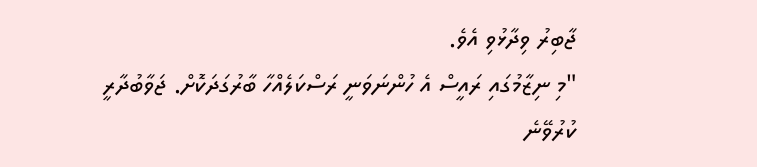ޖާބިރު ވިދާޅުވި އެވެ.
"މި ނިޒާމުގައި ރައީސް އެ ހުންނަވަނީ ރަސްކަލެއްހާ ބާރުގަދަކޮށް. ޖަވާބުދާރީ ކުރުވޭނެ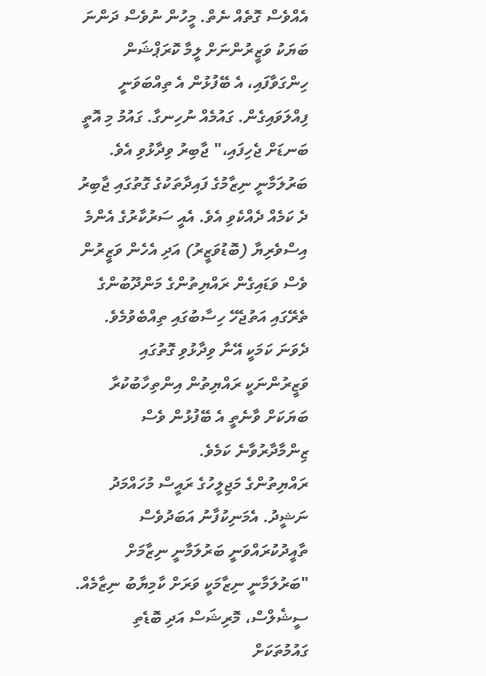އެއްވެސް ގޮތެއް ނެތް. މީހުން ނުވެސް ދަންނަ ބަޔަކު ވަޒީރުންނަށް ލީމާ ކޮރަޕްޝަން ހިންގަވާފައި، އެ ބޭފުޅުން އެ ތިއްބަވަނީ ފިއްލަވައިގެން. ގައުމެއް ނުހިނގާ. ގައުމު މި އޮތީ ބަނޑަށް ޖެހިފައި،" ޖާބިރު ވިދާޅުވި އެވެ.
ބަރުލަމާނީ ނިޒާމުގެ ފައިދާތަކުގެ ގޮތުގައި ޖާބިރު ދެ ކަމެއް ދެއްކެވި އެވެ. އެއީ ސަރުކާރުގެ އެންމެ އިސްވެރިޔާ (ބޮޑުވަޒީރު) އަދި އެހެން ވަޒީރުން ވެސް ވަޑައިގެން ރައްޔިތުންގެ މަންދޫބުންގެ ތެރޭގައި އަތުޖެހޭ ހިސާބުގައި ތިއްބެވުމެވެ. ދެވަނަ ކަމަކީ އޭނާ ވިދާޅުވި ގޮތުގައި ވަޒީރުންނަކީ ރައްޔިތުން އިންތިހާބުކުރާ ބަޔަކަށް ވާނެތީ އެ ބޭފުޅުން ވެސް ޒިންމާދާރުވާނެ ކަމެވެ.
ރައްޔިތުންގެ މަޖިލީހުގެ ރައީސް މުހައްމަދު ނަޝީދު. އެމަނިކުފާނު އަބަދުވެސް ތާއީދުކުރައްވަނީ ބަރުލަމާނީ ނިޒާމަށް
"ބަރުލަމާނީ ނިޒާމަކީ ވަރަށް ކާމިޔާބު ނިޒާމެއް. ސީޝެލްސް، މޮރިޝަސް އަދި ބޮޑެތި ގައުމުތަކަށް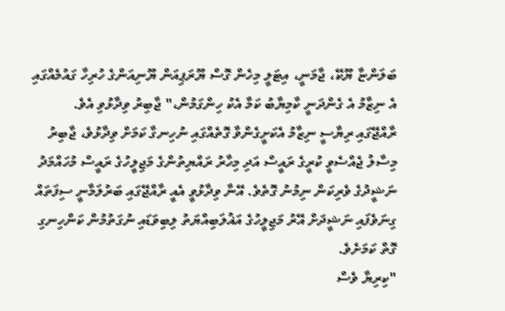ބަލަންޏާ ޔޫކޭ، ޖާމަނީ، އިޓަލީ މިހެން ގޮސް ޔޫރަޕިއަން ޔޫނިއަންގެ ހުރިހާ ގައުމެއްގައި އެ ނިޒާމު އެ ގެންދަނީ ކާމިޔާބު ކަމާ އެކު ހިންގަމުން،" ޖާބިރު ވިދާޅުވި އެވެ.
ރާއްޖޭގައި ރިޔާސީ ނިޒާމު އެކަށީގެންވާ ގޮތެއްގައި ނުހިނގާ ކަމަށް ވިދާޅުވެ، ޖާބިރު މިސާލު ޖެއްސެވީ ކުރީގެ ރައީސް އަދި މިހާރު ރައްޔިތުންގެ މަޖިލީހުގެ ރައީސް މުހައްމަދު ނަޝީދުގެ ވެރިކަން ނިމުނު ގޮތެވެ. އޭނާ ވިދާޅުވީ އެއީ ރާއްޖޭގައި ބަރުލަމާނީ ސިފަތައް ގިނަވެފައި ނަޝީދަށް އޭރު މަޖިލީހުގެ އަޣުލަބިއްޔަތު ލިބިވަޑައި ނުގަތުމުން ކަންހިނގި ގޮތް ކަމަށެވެ.
"ކިރިޔާ ވެސް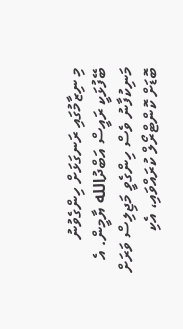މި ނިޒާމުގައި ރަނގަޅަށް ހިންގެވުނު ބޭފުޅަކީ ރައީސް އަބްދުالله ޔާމީން. އެ މަނިކުފާނު ވެސް ހިންގެވީ މަޖިލިސް ވަރަށް ބޮޑަށް ކޮންޓްރޯލް ކުރައްވައި، އެކި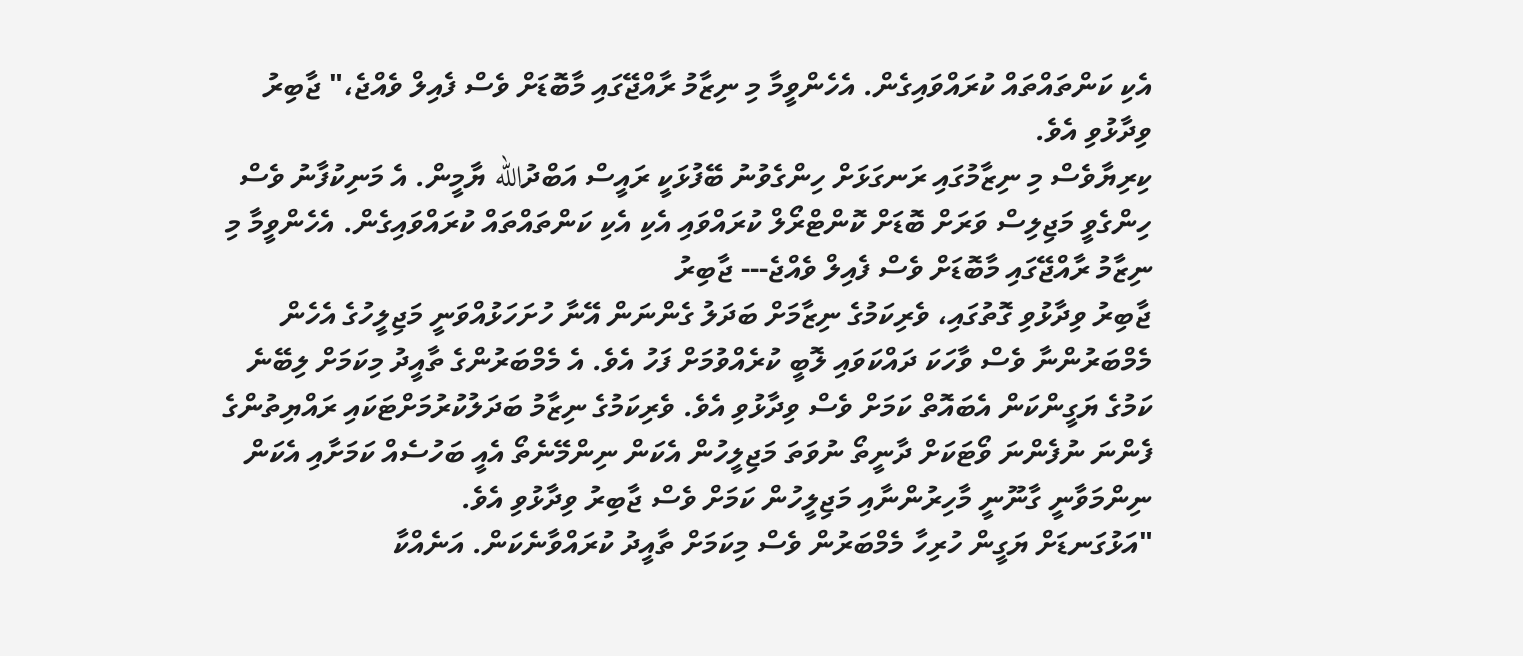އެކި ކަންތައްތައް ކުރައްވައިގެން. އެހެންވީމާ މި ނިޒާމު ރާއްޖޭގައި މާބޮޑަށް ވެސް ފެއިލް ވެއްޖެ،" ޖާބިރު ވިދާޅުވި އެވެ.
ކިރިޔާވެސް މި ނިޒާމުގައި ރަނގަޅަށް ހިންގެވުނު ބޭފުޅަކީ ރައީސް އަބްދުالله ޔާމީން. އެ މަނިކުފާނު ވެސް ހިންގެވީ މަޖިލިސް ވަރަށް ބޮޑަށް ކޮންޓްރޯލް ކުރައްވައި އެކި އެކި ކަންތައްތައް ކުރައްވައިގެން. އެހެންވީމާ މި ނިޒާމު ރާއްޖޭގައި މާބޮޑަށް ވެސް ފެއިލް ވެއްޖެ--- ޖާބިރު
ޖާބިރު ވިދާޅުވި ގޮތުގައި، ވެރިކަމުގެ ނިޒާމަށް ބަދަލު ގެންނަން އޭނާ ހުށަހަޅުއްވަނީ މަޖިލީހުގެ އެހެން މެމްބަރުންނާ ވެސް ވާހަކަ ދައްކަވައި ލޮބީ ކުރެއްވުމަށް ފަހު އެވެ. އެ މެމްބަރުންގެ ތާއީދު މިކަމަށް ލިބޭނެ ކަމުގެ ޔަގީންކަން އެބައޮތް ކަމަށް ވެސް ވިދާޅުވި އެވެ. ވެރިކަމުގެ ނިޒާމު ބަދަލުކުރުމަށްޓަކައި ރައްޔިތުންގެ ފެންނަ ނުފެންނަ ވޯޓަކަށް ދާނީތޯ ނުވަތަ މަޖިލީހުން އެކަން ނިންމޭނެތޯ އެއީ ބަހުސެއް ކަމަށާއި އެކަން ނިންމަވާނީ ގާނޫނީ މާހިރުންނާއި މަޖިލީހުން ކަމަށް ވެސް ޖާބިރު ވިދާޅުވި އެވެ.
"އަޅުގަނޑަށް ޔަގީން ހުރިހާ މެމްބަރުން ވެސް މިކަމަށް ތާއީދު ކުރައްވާނެކަން. އަނެއްކާ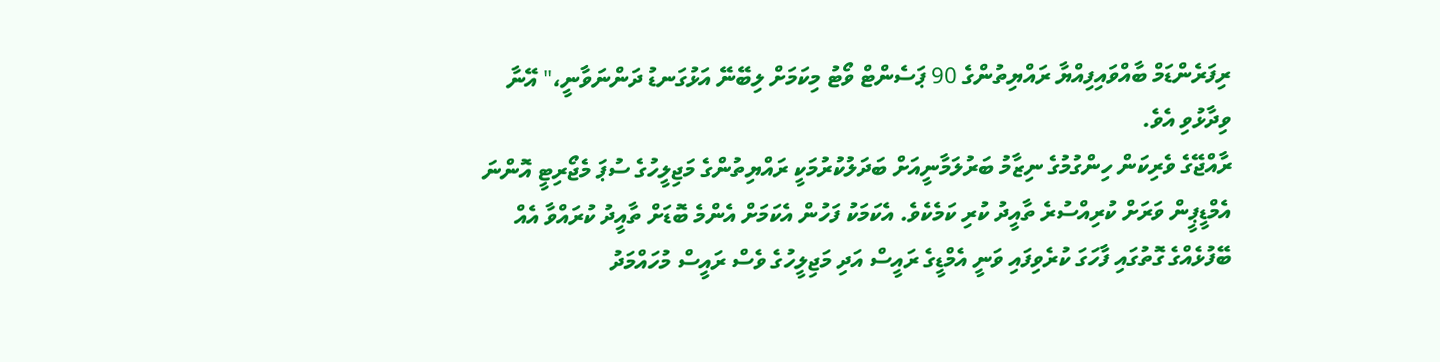ރިފަރެންޑަމް ބާއްވައިފިއްޔާ ރައްޔިތުންގެ 90 ޕަސެންޓް ވޯޓު މިކަމަށް ލިބޭނޭ އަޅުގަނޑު ދަންނަވާނީ،" އޭނާ ވިދާޅުވި އެވެ.
ރާއްޖޭގެ ވެރިކަން ހިންގުމުގެ ނިޒާމު ބަރުލަމާނީއަށް ބަދަލުކުރުމަކީ ރައްޔިތުންގެ މަޖިލީހުގެ ސުޕަ މެޖޯރިޓީ އޮންނަ އެމްޑީޕީން ވަރަށް ކުރިއްސުރެ ތާއީދު ކުރި ކަމެކެވެ. އެކަމަކު ފަހުން އެކަމަށް އެންމެ ބޮޑަށް ތާއީދު ކުރައްވާ އެއް ބޭފުޅެއްގެ ގޮތުގައި ފާހަގަ ކުރެވިފައި ވަނީ އެމްޑީގެ ރައީސް އަދި މަޖިލީހުގެ ވެސް ރައީސް މުހައްމަދު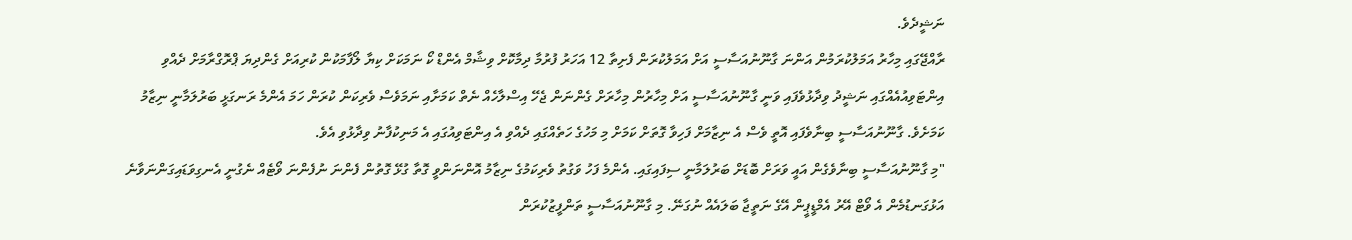ނަޝީދެވެ.
ރާއްޖޭގައި މިހާރު އަމަލުކުރަމުން އަންނަ ގާނޫނުއަސާސީ އަށް އަމަލުކުރަން ފެށިތާ 12 އަހަރު ފުރުމާ ދިމާކޮށް ވިޝާމް އެންޑް ކޯ ނަމަކަށް ކިޔާ ލޯފާމަކުން ކުރިއަށް ގެންދިޔަ ޕްރޮގްރާމަށް ދެއްވި އިންޓަވިއުއެއްގައި ނަޝީދު ވިދާޅުވެފައި ވަނީ ގާނޫނުއަސާސީ އަށް މިހާރުން މިހާރަށް ގެންނަން ޖެހޭ އިސްލާހެއް ނެތް ކަމަށާއި ނަމަވެސް ވެރިކަން ކުރަން ހަމަ އެންމެ ރަނގަޅީ ބަރުލަމާނީ ނިޒާމު ކަމަށެވެ. ގާނޫނުއަސާސީ ބިނާވެފައި އޮތީ ވެސް އެ ނިޒާމަށް ފަހިވާ ގޮތަށް ކަމަށް މި މަހުގެ ހަތެއްގައި ދެއްވި އެ އިންޓަވިއުގައި އެ މަނިކުފާނު ވިދާޅުވި އެވެ.
"މި ގާނޫނުއަސާސީ ބިނާވެގެން އައީ ވަރަށް ބޮޑަށް ބަރުލަމާނީ ސިފައިގައި. އެންމެ ފަހު ވަގުތު ވެރިކަމުގެ ނިޒާމު އޮންނަންވީ ގޮތާ ގުޅޭ ގޮތުން ފެންނަ ނުފެންނަ ވޯޓެއް ނެގުނީ އެނގިވަޑައިގަންނަވާނެ އަޅުގަނޑުމެން އެ ވޯޓް އޭރު އެމްޑީޕީން އޭގެ ނަތީޖާ ބަލައެއް ނުގަނޭ. މި ގާނޫނުއަސާސީ ތަންފީޒުކުރަން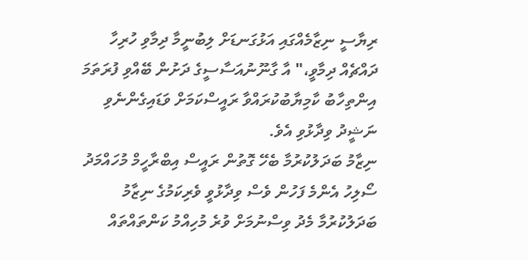ރިޔާސީ ނިޒާމެއްގައި އަޅުގަނޑަށް ލިބުނީމާ ދިމާވި ހުރިހާ ދައްޗެއް ދިމާވީ،" އާ ގާނޫނުއަސާސީގެ ދަށުން ބޭއްވި ފުރަތަމަ އިންތިހާބު ކާމިޔާބުކުރައްވާ ރައީސްކަމަށް ވަޑައިގެންނެވި ނަޝީދު ވިދާޅުވި އެވެ.
ނިޒާމު ބަދަލުކުރުމާ ބެހޭ ގޮތުން ރައީސް އިބްރާހީމް މުހައްމަދު ސޯލިހު އެންމެ ފަހުން ވެސް ވިދާޅުވީ ވެރިކަމުގެ ނިޒާމު ބަދަލުކުރުމާ މެދު ވިސްނުމަށް ވުރެ މުހިއްމު ކަންތައްތައް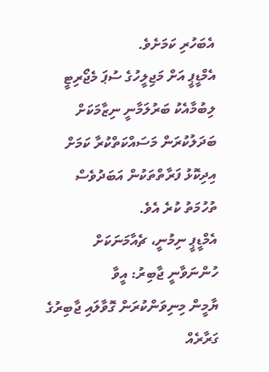އެބަހުރި ކަމަށެވެ.
އެމްޑީޕީ އަށް މަޖިލީހުގެ ސުޕަ މެޖޯރިޓީ ލިބުމާއެކު ބަރުލަމާނީ ނިޒާމަކަށް ބަދަލުކުރަން މަސައްކަތްކުރާ ކަމަށް އިދިކޮޅު ފަރާތްތަކުން އަބަދުވެސް ތުހުމަތު ކުރެ އެވެ.
އެމްޑީޕީ ނިމުނީ، ޗެއާމަނަކަށް ހުންނަވާނީ ޖާބިރު: އީވާ
ޔާމީން މިނިވަންކުރަން ގޮވާލައި ޖާބިރުގެ ގަރާރެއް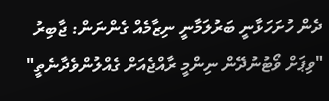ދެން ހުށަހަޅާނީ ބަރުލަމާނީ ނިޒާމެއް ގެންނަން: ޖާބިރު
"ވިޕަށް ވޯޓުނުދޭން ނިންމީ ރާއްޖެއަށް ގެއްލުންވެދާނެތީ"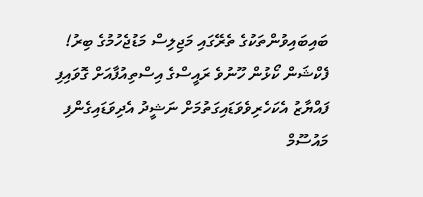ބައިބައިވުންތަކުގެ ތެރޭގައި މަޖިލިސް މަޑުޖެހުމުގެ ބިރު!
ފެކްޝަން ކޯޅުން ހޫނުވެ ރައީސްގެ އިސްތިއުފާއަށް ގޮވައިފި
ފައްޔާޒު އެކަހެރިވެވަޑައިގަތުމަށް ނަޝީދު އެދިވަޑައިގެންފި
މައުސޫމް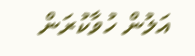އަލުން ހުވާކުރަން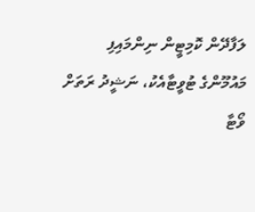ލަފާދޭން ކޮމިޓީން ނިންމައިފި
މައުމޫންގެ ޓުވީޓާއެކު، ނަޝީދު ރަތަށް
ވޯޓާ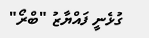ގުޅެނީ ފައްޔާޒު "ބްރޯ"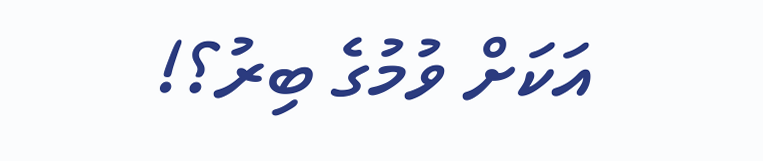އަކަށް ވުމުގެ ބިރު؟!